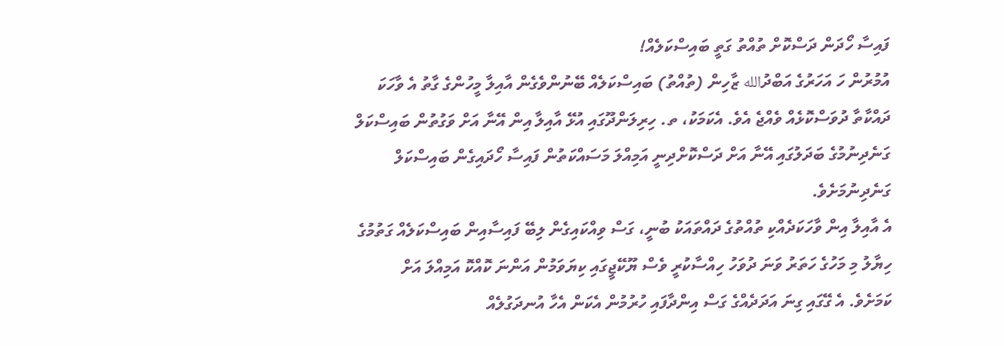ފައިސާ ހޯދަން ދަސްކޮށް ތުއްތު ގަތީ ބައިސްކަލެއް!
އުމުރުން ހަ އަހަރުގެ އަބްދުالله ޒާހިން (ތުއްތު) ބައިސްކަލެއް ބޭނުންވެގެން އާއިލާ މީހުންގެ ގާތު އެ ވާހަކަ ދައްކާތާ ދުވަސްކޮޅެއް ވެއްޖެ އެވެ. އެކަމަކު، ތ. ހިރިލަންދޫގައި އުޅޭ އާއިލާ އިން އޭނާ އަށް ވަގުތުން ބައިސްކަލް ގަނެދިނުމުގެ ބަދަލުގައި އޭނާ އަށް ދަސްކޮށްދިނީ އަމިއްލަ މަސައްކަތުން ފައިސާ ހޯދައިގެން ބައިސްކަލް ގަނެދިނުމަށެވެ.
އެ އާއިލާ އިން ވާހަކަދެއްކި ތުއްތުގެ ދައްތައަކު ބުނީ، ގަސް ވިއްކައިގެން ލިބޭ ފައިސާއިން ބައިސްކަލެއް ގަތުމުގެ ހިޔާލު މި މަހުގެ ހަތަރު ވަނަ ދުވަހު ހިއްސާކުރީ ވެސް ޔޫކޭޖީގައި ކިޔަވަމުން އަންނަ ކޮއްކޮ އަމިއްލަ އަށް ކަމަށެވެ. އެ ގޭގައި ގިނަ އަދަދެއްގެ ގަސް އިންދާފައި ހުރުމުން އެކަން އެހާ އުނދަގުލެއް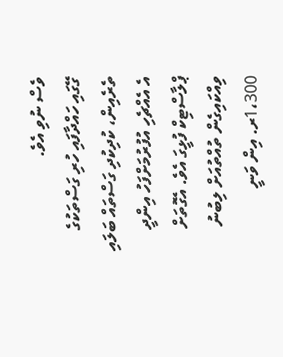ވެސް ނުވި އެވެ.
ގޭގައި ހައްދާފައި ހުރި ގަސްތަކުގެ ތެރެއިން، ކުދިކުދި ގަސްތައް ބަލައި އެ އެއްޗެހި އުފުރުމަށްފަހު އިންދީ ޕްލާސްޓިކް ފުޅީގަ އެވެ. އެގޮތަށް ވިއްކައިގެން ތުއްތުއަށް ލިބުނު 1،300ރ. އިން ވަނީ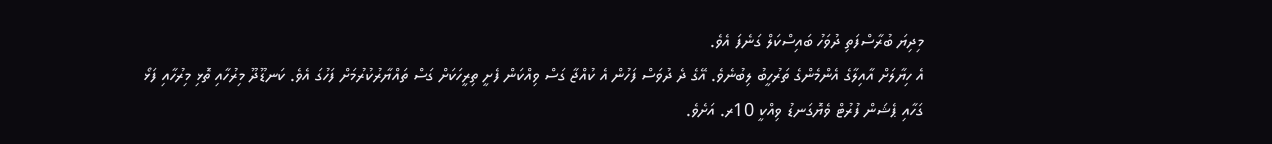މިދިޔަ ބުރާސްފަތި ދުވަހު ބައިސްކަލް ގަނެފަ އެވެ.
އެ ހިޔާލަށް އާއިލާގެ އެންމެންގެ ތަރުހީބު ލިބުނެވެ. އޭގެ ދެ ދުވަސް ފަހުން އެ ކުއްޖާ ގަސް ވިއްކަން ފެށީ ތިރީހަކަށް ގަސް ތައްޔާރުކުރުމަށް ފަހުގަ އެވެ. ކަނޑޫދޫ މިރުހާއި ތޮޅި މިރުހާއި ފަޅޯ ގަހާއި ޕެޝަން ފުރުޓް ވެޔޮގަނޑު ވިއްކީ 10ރ. އަށެވެ.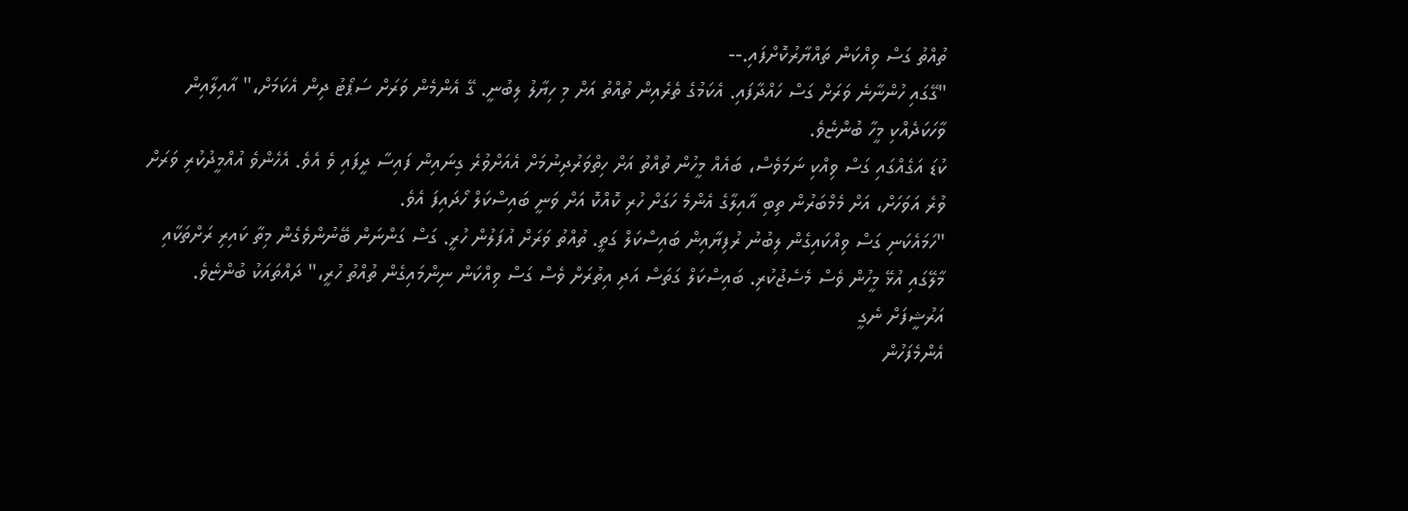ތުއްތު ގަސް ވިއްކަން ތައްޔާރުކޮށްފައި.--
"ގޭގައި ހުންނާނެ ވަރަށް ގަސް ހައްދާފައި. އެކަމުގެ ތެރެއިން ތުއްތު އަށް މި ހިޔާލު ލިބުނީ. ގޭ އެންމެން ވަރަށް ސަޕޯޓު ދިން އެކަމަށް،" އާއިލާއިން ވާހަކަދެއްކި މީހާ ބުންޏެވެ.
ކުޑަ އަގެއްގައި ގަސް ވިއްކި ނަމަވެސް، ބައެއް މީހުން ތުއްތު އަށް ހިތްވަރުދިނުމަށް އެއަށްވުރެ ގިނައިން ފައިސާ ދީފައި ވެ އެވެ. އެހެންވެ އުއްމީދުކުރި ވަރަށް ވުރެ އަވަހަށް، އަށް މެމްބަރުން ތިބި އާއިލާގެ އެންމެ ހަގަށް ހުރި ކޮއްކޮ އަށް ވަނީ ބައިސްކަލް ހޯދައިފަ އެވެ.
"ހަމައެކަނި ގަސް ވިއްކައިގެން ލިބުނު ރުފިޔާއިން ބައިސްކަލް ގަތީ. ތުއްތު ވަރަށް އުފަލުން ހުރީ. ގަސް ގަންނަން ބޭނުންވެގެން މިތާ ކައިރި ރަށްތަކާއި މާލޭގައި އުޅޭ މީހުން ވެސް މެސެޖުކުރި. ބައިސްކަލް ގަތަސް އަދި އިތުރަށް ވެސް ގަސް ވިއްކަން ނިންމައިގެން ތުއްތު ހުރީ،" ދައްތައަކު ބުންޏެވެ.
އަރުޝީފަށް ނެގީ
އެންމެފަހުން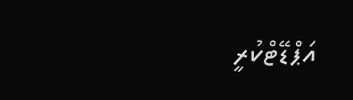އަޕްޑޭޓްކުރީ